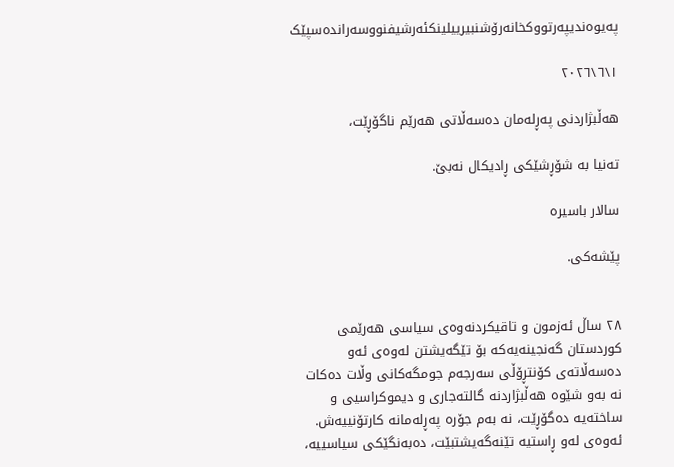په‌یوه‌ندیپه‌رتووکخانه‌رۆشنبیرییلینکئه‌رشیفنووسه‌رانده‌سپێک

١\٦\٢٠٢٦

ھەڵبژاردنی پەڕلەمان دەسەڵاتی ھەرێم ناگۆڕێت،

تەنیا بە شۆڕشێکی ڕادیکال نەبێ.

سالار باسیرە

پێشەکی.


٢٨ ساڵ ئەزمون و تاقیکردنەوەی سیاسی ھەرێمی کوردستان گەنجینەیەکە بۆ تێگەیشتن لەوەی ئەو دەسەڵاتەی کۆنتڕۆڵی سەرجەم جومگەکانی وڵات دەکات نە بەو شێوە ھەڵبژاردنە گالتەجاری و دیموکراسیی و ساختەیە دەگۆڕێت، نە بەم جۆرە پەڕلەمانە کارتۆنییەش. ئەوەی لەو ڕاستیە تێنەگەیشتبێت، دەبەنگێکی سیاسییە،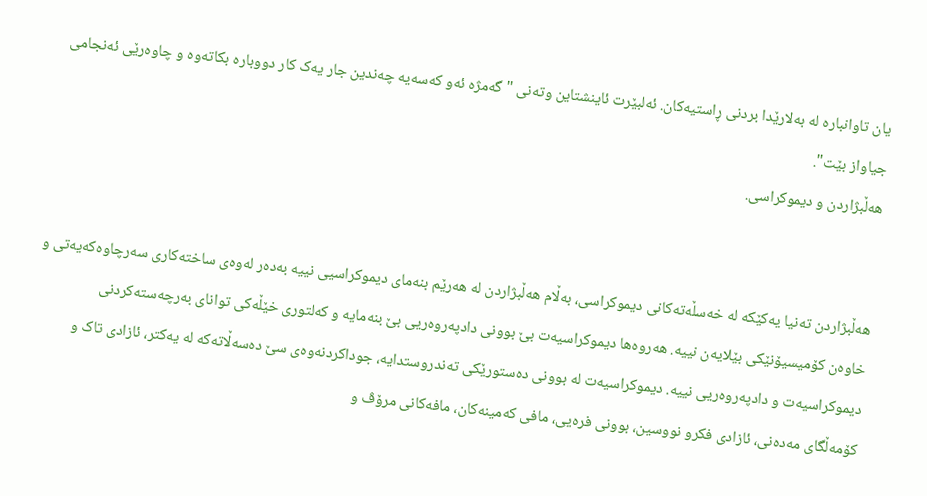یان تاوانبارە لە بەلارێدا بردنی ڕاستیەکان. ئەلبێرت ئاینشتاین وتەنی "گەمژە ئەو کەسەیە چەندین جار یەک کار دووبارە بکاتەوە و چاوەرێی ئەنجامی جیاواز بێت".
ھەڵبژاردن و دیموکراسی.


ھەڵبژاردن تەنیا یەکێکە لە خەسڵەتەکانی دیموکراسی، بەڵام ھەڵبژاردن لە ھەرێم بنەمای دیموکراسیی نییە بەدەر لەوەی ساختەکاری سەرچاوەکەیەتی و خاوەن کۆمیسیۆنێکی بێلایەن نییە. ھەروەھا دیموکراسیەت بێ بوونی دادپەروەریی بێ بنەمایە و کەلتوری خێڵەکی توانای بەرچەستەکردنی دیموکراسیەت و دادپەروەریی نییە. دیموکراسیەت لە بوونی دەستورێکی تەندروستدایە، جوداکردنەوەی سێ دەسەڵاتەکە لە یەکتر، ئازادی تاک و کۆمەڵگای مەدەنی، ئازادی فکرو نووسین، بوونی فرەیی، مافی کەمینەکان، مافەکانی مرۆڤ و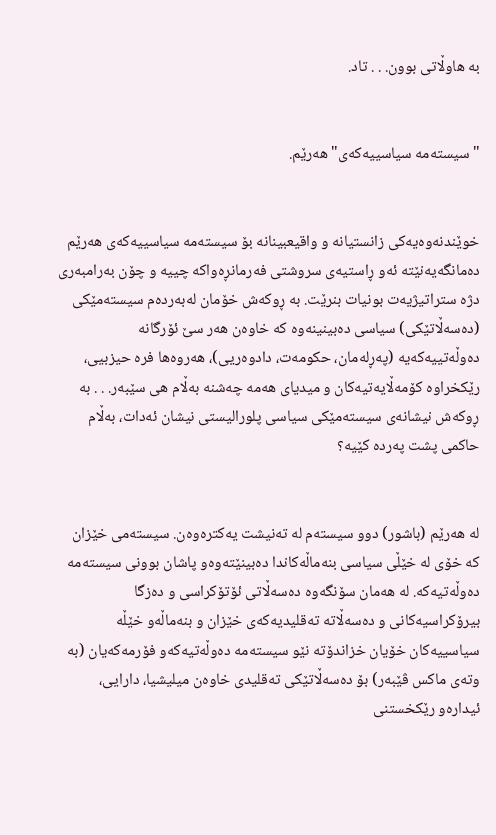بە ھاوڵاتی بوون. . . تاد.


"سیستەمە سیاسییەکەی" ھەرێم.


خوێندنەوەیەکی زانستیانە و واقیعبینانە بۆ سیستەمە سیاسییەکەی ھەرێم دەمانگەیەنێتە ئەو ڕاستیەی سروشتی فەرمانڕەواکە چییە و چۆن بەرامبەری دژە ستراتیژیەت بونیات بنرێت. بە ڕوکەش خۆمان لەبەردەم سیستەمێکی (دەسەڵاتێکی) سیاسی دەبینینەوە کە خاوەن ھەر سێ ئۆرگانە دەوڵەتییەکەیە (پەڕلەمان، حکومەت، دادوەریی)، ھەروەھا فرە حیزبیی، رێکخراوە کۆمەڵایەتیەکان و میدیای ھەمە چەشنە بەڵام ھی سێبەر. . . بە ڕوکەش نیشانەی سیستەمێکی سیاسی پلورالیستی نیشان ئەدات، بەڵام حاکمی پشت پەردە کێیە؟


لە ھەرێم (باشور) دوو سیستەم لە تەنیشت یەکترەوەن. سیستەمی خێزان کە خۆی لە خێڵی سیاسی بنەماڵەکاندا دەبینێتەوەو پاشان بوونی سیستەمە دەوڵەتیەکە. لە ھەمان سۆنگەوە دەسەڵاتی ئۆتۆکراسی و دەزگا بیرۆکراسیەکانی و دەسەڵاتە تەقلیدیەکەی خێزان و بنەماڵەو خێڵە سیاسییەکان خۆیان خزاندۆتە نێو سیستەمە دەوڵەتیەکەو فۆرمەکەیان (بە وتەی ماکس ڤێبەر) بۆ دەسەڵاتێکی تەقلیدی خاوەن میلیشیا، دارایی، ئیدارەو رێکخستنی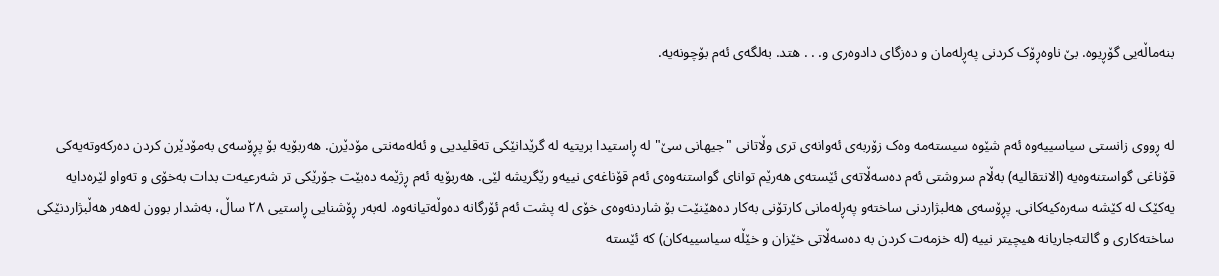بنەماڵەیی گۆڕیوە. بێ ناوەڕۆک کردنی پەڕلەمان و دەزگای دادوەری و. . . ھتد. بەلگەی ئەم بۆچونەیە.


لە ڕووی زانستی سیاسییەوە ئەم شێوە سیستەمە وەک زۆربەی ئەوانەی تری وڵاتانی "جیھانی سێ" لە ڕاستیدا بریتیە لە گرێدانێکی تەقلیدیی و ئەلەمەنتی مۆدێرن. ھەربۆیە بۆ پڕۆسەی بەمۆدێرن کردن دەرکەوتەیەکی قۆناغی گواستنەوەیە (الانتقالیە) بەڵام سروشتی ئەم دەسەڵاتەی ئێستەی ھەرێم توانای گواستنەوەی ئەم قۆناغەی نییەو رێگریشە لێی. ھەربۆیە ئەم ڕژێمە دەبێت جۆرێکی تر شەرعیەت بدات بەخۆی و تەواو لێرەدایە یەکێک لە کێشە سەرەکیەکانی. پڕۆسەی ھەلبژاردنی ساختەو پەڕلەمانی کارتۆنی بەکار دەھێنێت بۆ شاردنەوەی خۆی لە پشت ئەم ئۆرگانە دەوڵەتیانەوە. لەبەر ڕۆشنایی ڕاستیی ٢٨ ساڵ، بەشدار بوون لەھەر ھەڵبژاردنێکی ساختەکاری و گالتەجاریانە ھیچیتر نییە (لە خزمەت کردن بە دەسەڵاتی خێزان و خێڵە سیاسییەکان) کە ئێستە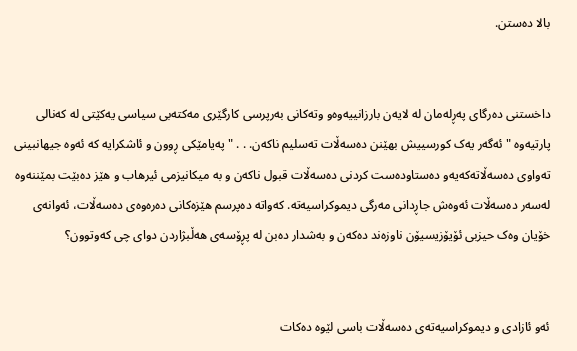بالا دەستن.


داخستنی دەرگای پەڕلەمان لە لایەن بارزانییەوەو وتەکانی بەرپرسی کارگێری مەکتەبی سیاسی یەکێتی لە کەنالی پارتیەوە "ئەگەر یەک کورسییش بھێنن دەسەڵات تەسلیم ناکەن. . . " پەیامێکی ڕوون و ئاشکرایە کە ئەوە جیھانبینی تەواوی دەسەڵاتەکەیەو دەستاودەست کردنی دەسەڵات قبول ناکەن و بە میکانیزمی ئیرھاب و ھێز دەبێت بمێننەوە لەسەر دەسەڵات ئەوەش جاڕدانی مەرگی دیموکراسیەتە. کەواتە دەپرسم ھێزەکانی دەرەوەی دەسەڵات، ئەوانەی خۆیان وەک حیزبی ئۆیۆزیسیۆن ناوزەند دەکەن و بەشدار دەبن لە پڕۆسەی ھەڵبژاردن دوای چی کەوتوون؟


ئەو ئازادی و دیموکراسیەتەی دەسەڵات باسی لێوە دەکات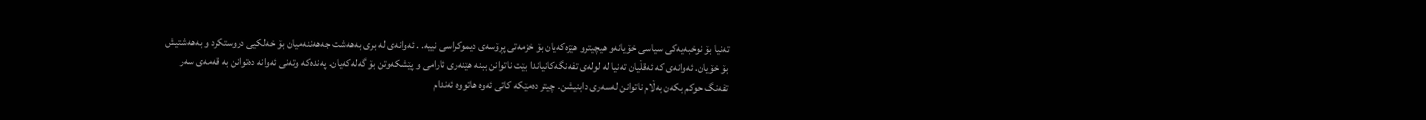تەنیا بۆ نوخبەیەکی سیاسی خۆیانەو ھیچیترو ھێزەکەیان بۆ خزمەتی پڕۆسەی دیموکراسی نییە. . ئەوانەی لە بری بەھەشت جەھەننەمیان بۆ خەلکیی دروستکرد و بەھەشتیش بۆ خۆیان. ئەوانەی کە ئەقڵیان تەنیا لە لولەی تفەنگەکانیاندا بێت ناتوانن ببنە ھێنەری ئارامی و پێشکەوتن بۆ گەلەکەیان. پەندەکە وتەنی ئەوانە دەتوانن بە قەمەی سەر تفەنگ حوکم بکەن بەڵام ناتوانن لەسەری دابنیشن. چیتر دەمێکە کاتی ئەوە ھاتووە ئەندام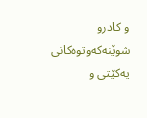و کادرو شوێنەکەوتوەکانی یەکێتی و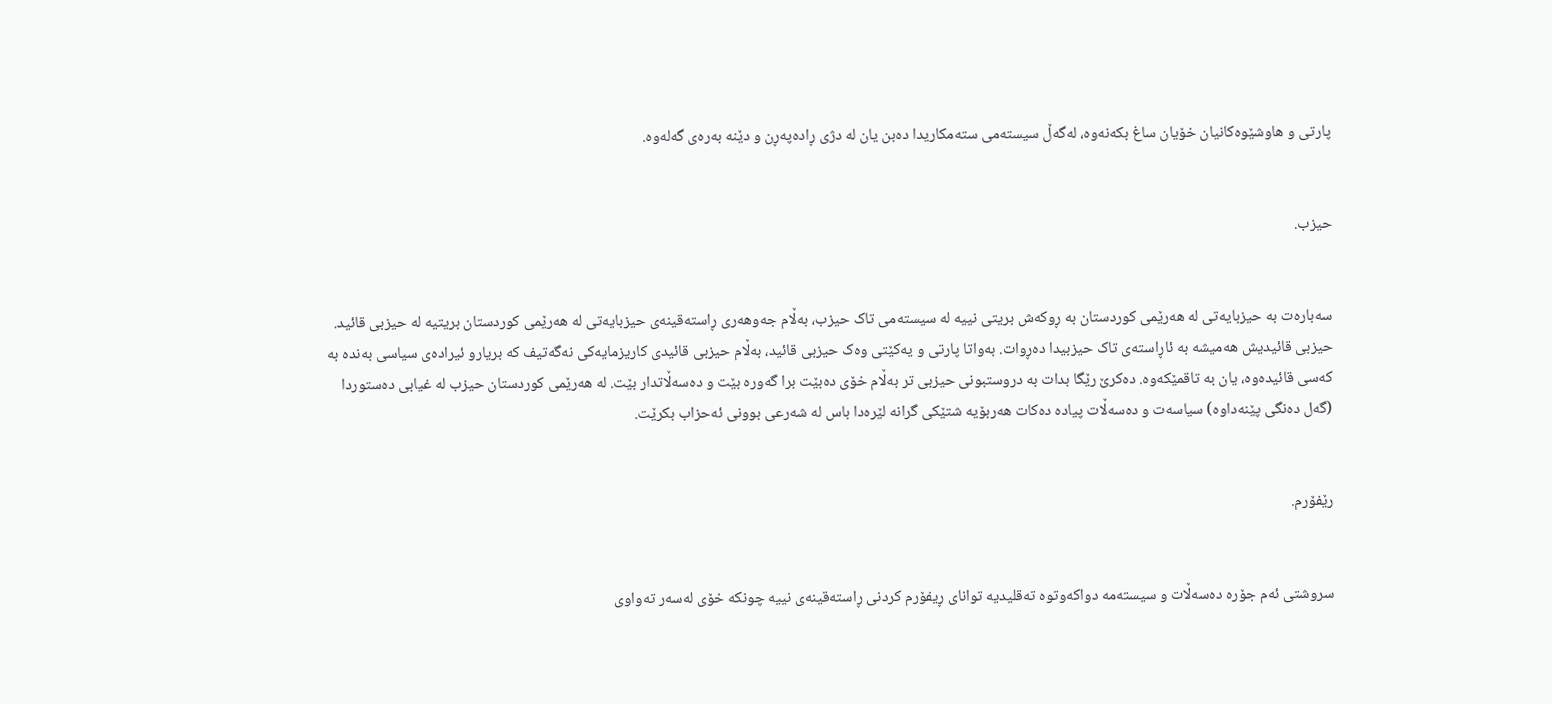پارتی و ھاوشێوەکانیان خۆیان ساغ بکەنەوە، لەگەڵ سیستەمی ستەمکاریدا دەبن یان لە دژی ڕادەپەڕن و دێنە بەرەی گەلەوە.


حیزب.


سەبارەت بە حیزبایەتی لە ھەرێمی کوردستان بە ڕوکەش بریتی نییە لە سیستەمی تاک حیزب، بەڵام جەوھەری ڕاستەقینەی حیزبایەتی لە ھەرێمی کوردستان بریتیە لە حیزبی قائید. حیزبی قائیدیش ھەمیشە بە ئاڕاستەی تاک حیزبیدا دەڕوات. بەواتا پارتی و یەکێتی وەک حیزبی قائید، بەڵام حیزبی قائیدی کاریزمایەکی نەگەتیف کە بریارو ئیرادەی سیاسی بەندە بە کەسی قائیدەوە، یان بە تاقمێکەوە. دەکرێ رێگا بدات بە دروستبونی حیزبی تر بەڵام خۆی دەبێت برا گەورە بێت و دەسەڵاتدار بێت. لە ھەرێمی کوردستان حیزب لە غیابی دەستوردا (گەل دەنگی پێنەداوە) سیاسەت و دەسەڵات پیادە دەکات ھەربۆیە شتێکی گرانە لێرەدا باس لە شەرعی بوونی ئەحزاب بکرێت.


رێفۆرم.


سروشتی ئەم جۆرە دەسەڵات و سیستەمە دواکەوتوە تەقلیدیە توانای ڕیفۆرم کردنی ڕاستەقینەی نییە چونکە خۆی لەسەر تەواوی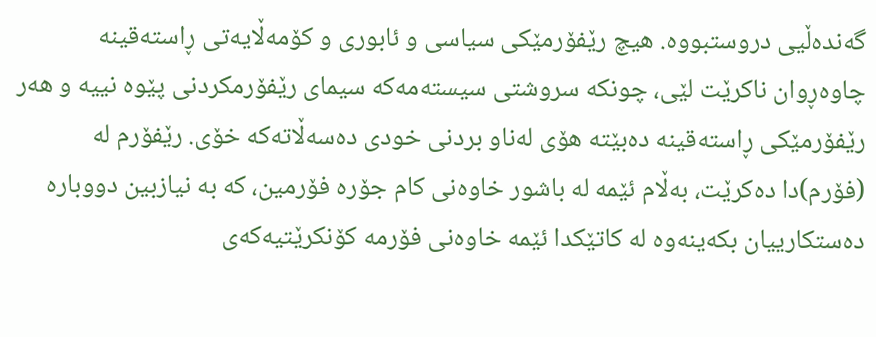گەندەڵیی دروستبووە. ھیچ رێفۆرمێکی سیاسی و ئابوری و کۆمەڵایەتی ڕاستەقینە چاوەڕوان ناکرێت لێی، چونکە سروشتی سیستەمەکە سیمای رێفۆرمکردنی پێوە نییە و ھەر رێفۆرمێکی ڕاستەقینە دەبێتە ھۆی لەناو بردنی خودی دەسەڵاتەکە خۆی. رێفۆرم لە (فۆرم)دا دەکرێت، بەڵام ئێمە لە باشور خاوەنی کام جۆرە فۆرمین، کە بە نیازبین دووبارە دەستکارییان بکەینەوە لە کاتێکدا ئێمە خاوەنی فۆرمە کۆنکرێتیەکەی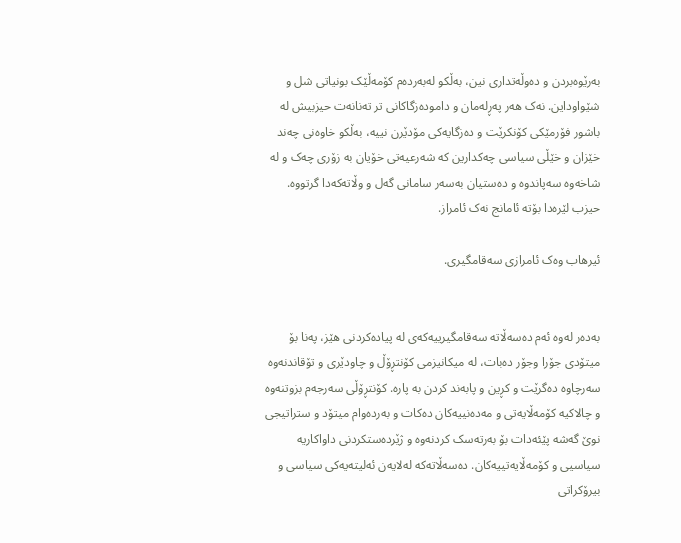بەرێوەبردن و دەوڵەتداری نین، بەڵکو لەبەردەم کۆمەڵێک بونیاتی شل و شێواوداین. نەک ھەر پەڕلەمان و دامودەزگاکانی تر تەنانەت حیزبیش لە باشور فۆرمێکی کۆنکرێت و دەزگایەکی مۆدێرن نییە، بەڵکو خاوەنی چەند خێزان و خێڵی سیاسی چەکدارین کە شەرعیەتی خۆیان بە زۆری چەک و لە شاخەوە سەپاندوە و دەستیان بەسەر سامانی گەل و وڵاتەکەدا گرتووە. حیزب لێرەدا بۆتە ئامانج نەک ئامراز.

ئیرھاب وەک ئامرازی سەقامگیری.


بەدەر لەوە ئەم دەسەڵاتە سەقامگیرییەکەی لە پیادەکردنی ھێز، پەنا بۆ میتۆدی جۆرا وجۆر دەبات، لە میکانیزمی کۆنتڕۆڵ و چاودێری و تۆقاندنەوە سەرچاوە دەگرێت و کڕین و پابەند کردن بە پارە. کۆنتڕۆڵی سەرجەم بزوتنەوە و چالاکیە کۆمەڵایەتی و مەدەنییەکان دەکات و بەردەوام میتۆد و ستراتیجی نوێ گەشە پێئەدات بۆ بەرتەسک کردنەوە و ژێردەستکردنی داواکاریە سیاسیی و کۆمەڵایەتییەکان. دەسەڵاتەکە لەلایەن ئەلیتەیەکی سیاسی و بیرۆکراتی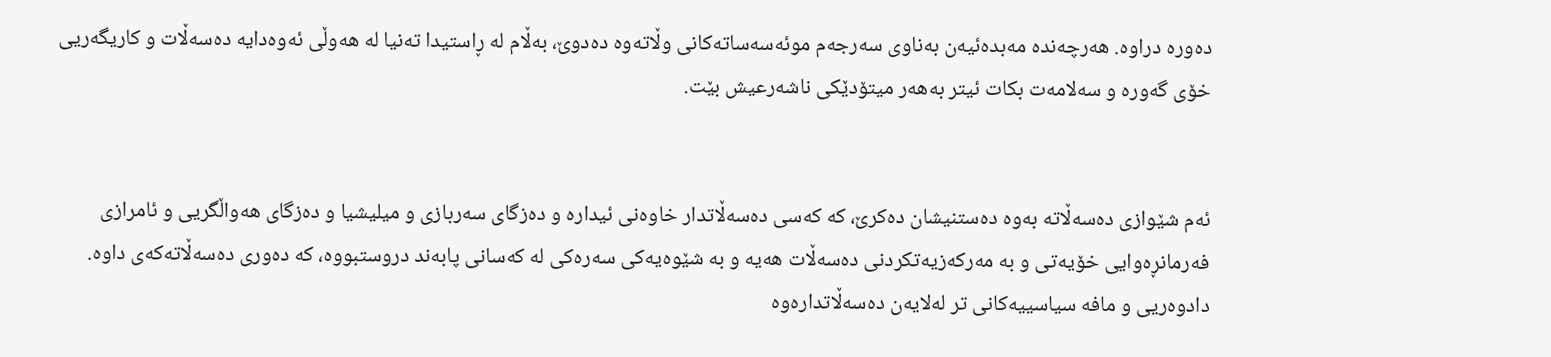دەورە دراوە. ھەرچەندە مەبدەئیەن بەناوی سەرجەم موئەسەساتەکانی وڵاتەوە دەدوێ، بەڵام لە ڕاستیدا تەنیا لە ھەوڵی ئەوەدایە دەسەڵات و کاریگەریی خۆی گەورە و سەلامەت بکات ئیتر بەھەر میتۆدێکی ناشەرعیش بێت.


ئەم شێوازی دەسەڵاتە بەوە دەستنیشان دەکرێ، کە کەسی دەسەڵاتدار خاوەنی ئیدارە و دەزگای سەربازی و میلیشیا و دەزگای ھەواڵگریی و ئامرازی فەرمانڕەوایی خۆیەتی و بە مەرکەزیەتکردنی دەسەڵات ھەیە و بە شێوەیەکی سەرەکی لە کەسانی پابەند دروستبووە، کە دەوری دەسەڵاتەکەی داوە. دادوەریی و مافە سیاسییەکانی تر لەلایەن دەسەڵاتدارەوە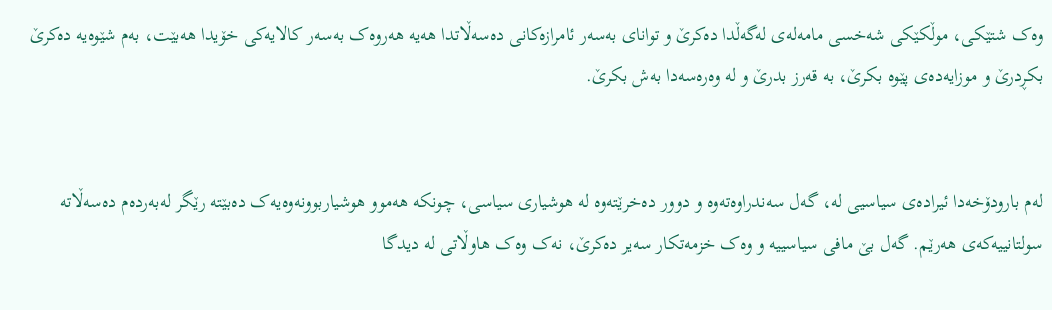وەک شتێکی، موڵکێکی شەخسی مامەلەی لەگەڵدا دەکرێ و توانای بەسەر ئامرازەکانی دەسەڵاتدا ھەیە ھەروەک بەسەر کالایەکی خۆیدا ھەبێت، بەم شێوەیە دەکرێ بکڕدرێ و موزایەدەی پێوە بکرێ، بە قەرز بدرێ و لە وەرەسەدا بەش بکرێ.


لەم بارودۆخەدا ئیرادەی سیاسیی لە، گەل سەندراوەتەوە و دوور دەخرێتەوە لە ھوشیاری سیاسی، چونکە ھەموو ھوشیاربوونەوەیەک دەبێتە رێگر لەبەردەم دەسەڵاتە سولتانییەکەی ھەرێم. گەل بێ مافی سیاسییە و وەک خزمەتکار سەیر دەکرێ، نەک وەک ھاوڵاتی لە دیدگا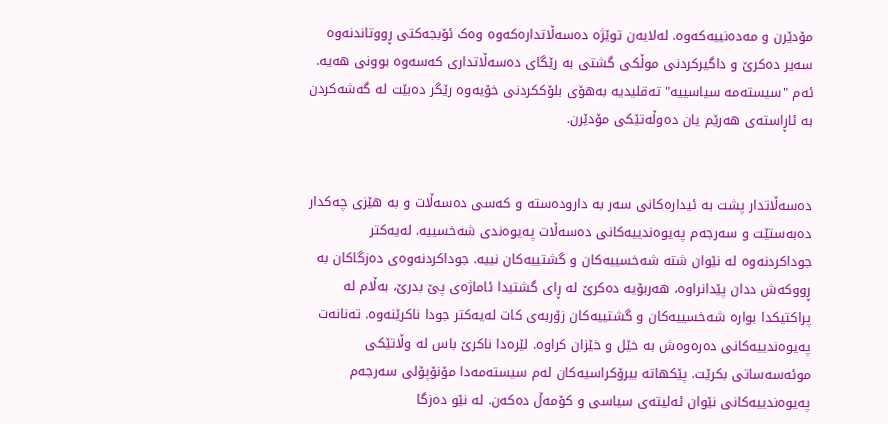مۆدێرن و مەدەنییەکەوە. لەلایەن توێژە دەسەڵاتدارەکەوە وەک ئۆبجەکتی ڕووتاندنەوە سەیر دەکرێ و داگیرکردنی موڵکی گشتی بە رێگای دەسەڵاتداری کەسەوە بوونی ھەیە. ئەم "سیستەمە سیاسییە" تەقلیدیە بەھۆی بلۆککردنی خۆیەوە رێگر دەبێت لە گەشەکردن بە ئاڕاستەی ھەرێم یان دەوڵەتێکی مۆدێرن.


دەسەڵاتدار پشت بە ئیدارەکانی سەر بە دارودەستە و کەسی دەسەڵات و بە ھێزی چەکدار دەبەستێت و سەرجەم پەیوەندییەکانی دەسەڵات پەیوەندی شەخسییە. لەیەکتر جوداکردنەوە لە نێوان شتە شەخسییەکان و گشتییەکان نییە. جوداکردنەوەی دەزگاکان بە ڕووکەش ددان پێدانراوە، ھەربۆیە دەکرێ لە ڕای گشتیدا ئاماژەی پێ بدرێ، بەڵام لە پراکتیکدا بوارە شەخسییەکان و گشتییەکان زۆربەی کات لەیەکتر جودا ناکرێنەوە. تەنانەت پەیوەندییەکانی دەرەوەش بە خێل و خێزان کراوە. لێرەدا ناکرێ باس لە وڵاتێکی موئەسەساتی بکرێت. پێکھاتە بیرۆکراسیەکان لەم سیستەمەدا مۆنۆپۆلی سەرجەم پەیوەندییەکانی نێوان ئەلیتەی سیاسی و کۆمەڵ دەکەن. لە نێو دەزگا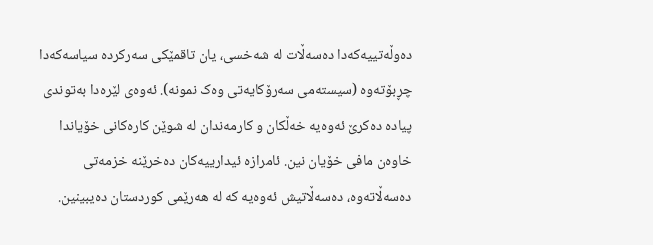دەوڵەتییەکەدا دەسەڵات لە شەخسی، یان تاقمێکی سەرکردە سیاسەکەدا چڕبۆتەوە (سیستەمی سەرۆکایەتی وەک نمونە). ئەوەی لێرەدا بەتوندی پیادە دەکرێ ئەوەیە خەڵکان و کارمەندان لە شوێن کارەکانی خۆیاندا خاوەن مافی خۆیان نین. ئامرازە ئیدارییەکان دەخرێنە خزمەتی دەسەڵاتەوە، دەسەڵاتیش ئەوەیە کە لە ھەرێمی کوردستان دەیبینین.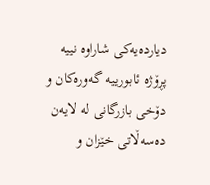دیاردەیەکی شاراوە نییە پڕۆژە ئابورییە گەورەکان و دۆخی بازرگانی لە لایەن دەسەڵاتی خێزان و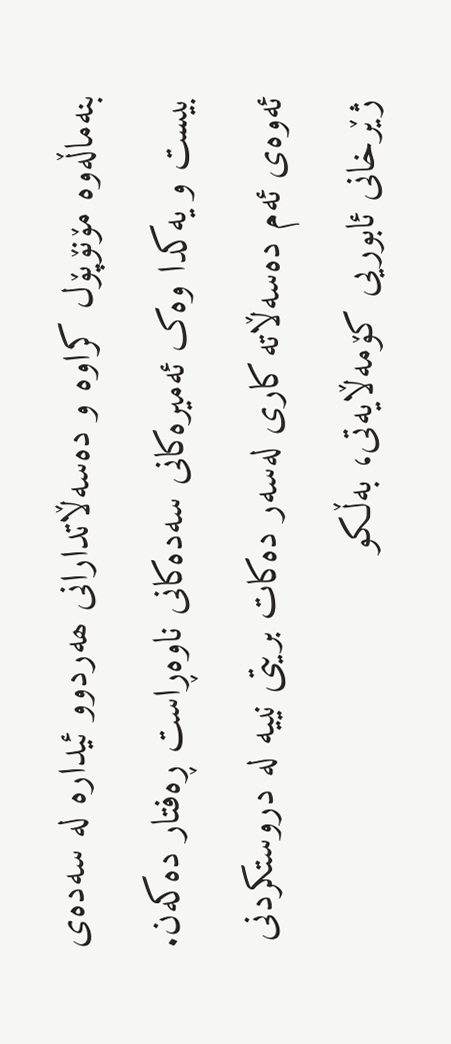بنەماڵەوە مۆنۆپۆل کراوە و دەسەڵاتدارانی ھەردوو ئیدارە لە سەدەی بیست و یەکدا وەک ئەمیرەکانی سەدەکانی ناوەڕاست ڕەفتار دەکەن. ئەوەی ئەم دەسەڵاتە کاری لەسەر دەکات بریتی نییە لە دروستکردنی ژێرخانی ئابوریی کۆمەڵایەتی، بەڵکو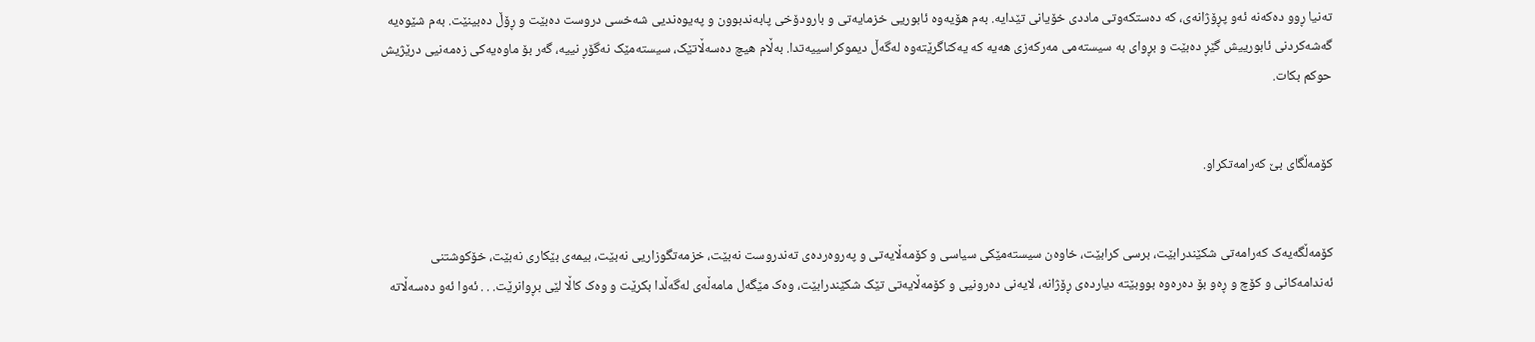تەنیا ڕوو دەکەنە ئەو پڕۆژانەی، کە دەستکەوتی ماددی خۆیانی تێدایە. بەم ھۆیەوە ئابوریی خزمایەتی و بارودۆخی پابەندبوون و پەیوەندیی شەخسی دروست دەبێت و ڕۆڵ دەبینێت. بەم شێوەیە گەشەکردنی ئابورییش گێڕ دەبێت و بڕوای بە سیستەمی مەرکەزی ھەیە کە یەکناگرێتەوە لەگەڵ دیموکراسییەتدا. بەڵام ھیچ دەسەڵاتێک، سیستەمێک نەگۆڕ نییە، گەر بۆ ماوەیەکی زەمەنیی درێژیش حوکم بکات.


کۆمەڵگای بێ کەرامەتکراو.


کۆمەڵگەیەک کەرامەتی شکێندرابێت، برسی کرابێت، خاوەن سیستەمێکی سیاسی و کۆمەڵایەتی و پەروەردەی تەندروست نەبێت، خزمەتگوزاریی نەبێت، بیمەی بێکاری نەبێت، خۆکوشتنی ئەندامەکانی و کۆچ و ڕەو بۆ دەرەوە بووبێتە دیاردەی ڕۆژانە، لایەنی دەرونیی و کۆمەڵایەتی تێک شکێندرابێت، وەک مێگەل مامەڵەی لەگەڵدا بکرێت و وەک کاڵا لێی بڕوانرێت. . . ئەوا ئەو دەسەڵاتە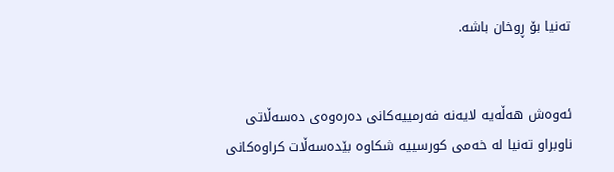تەنیا بۆ ڕوخان باشە.


ئەوەش ھەڵەیە لایەنە فەرمییەکانی دەرەوەی دەسەڵاتی ناوبراو تەنیا لە خەمی کورسییە شکاوە بێدەسەڵات کراوەکانی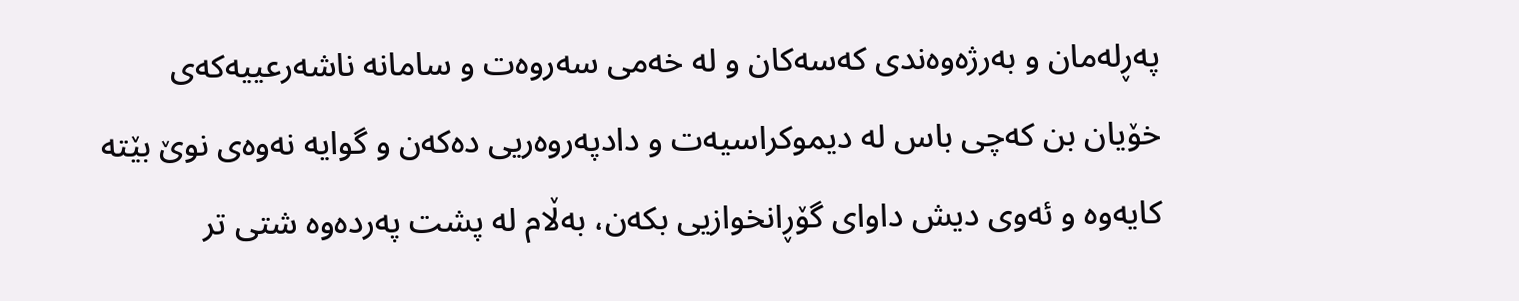پەڕلەمان و بەرژەوەندی کەسەکان و لە خەمی سەروەت و سامانە ناشەرعییەکەی خۆیان بن کەچی باس لە دیموکراسیەت و دادپەروەریی دەکەن و گوایە نەوەی نوێ بێتە کایەوە و ئەوی دیش داوای گۆڕانخوازیی بکەن، بەڵام لە پشت پەردەوە شتی تر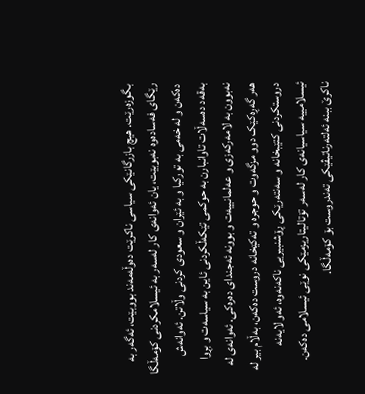بگوزەرێت. ھیچ بازرگانێکی سیاسی ناکرێت دەوڵەمەند بووبێت، ئەگەر بە رێگای فەسادەوە نەبوبێت، یان ئەوانەی کار لەسەر بە ئیسلامکردنی کۆمەڵگا دەکەن و لە خەمی بە تورکیا و بە ئێران و سعودی کردنی وڵاتن. ئەوانەش بەقەد دەسەڵات تاوانبارن بە حوکمی تێکەڵکردنی ئاین بە سیاسەت و بڕوا نەبوون بە لامەرکەزی و عەلمانییەت و بوونە ئەجندای دەرەکی. ئەوانەی لە ھەر گەڕەکێک دوو مزگەوت و حوجرە و تەکێخانە دروست دەکەن، بەڵام بیر لە دروستکردنی کتێبخانە و سەنتەرێکی ڕۆشنبیریی ناکەنەوە، ئەو لایەنە ئیسلامییە سیاسیانەی کار لەسەر تۆتالیتاریزمێکی نوێی ئیسلامی دەکەن. ناکرێ ببنە ئەلتەرناتیڤێکی تەندروست بۆ کۆمەڵگا.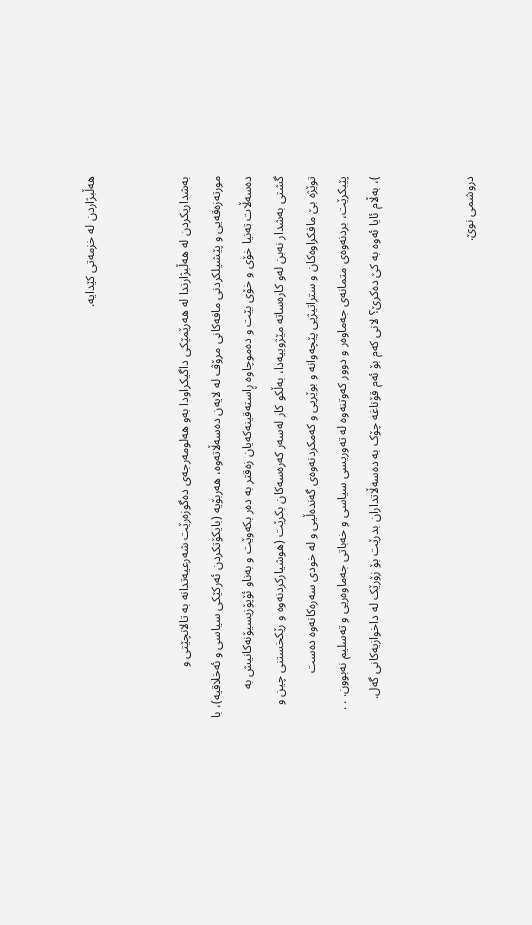ھەڵبژاردن لە خزمەتی کێدایە.


بەشداریکردن لە ھەڵبژارندا لە ھەرێمێکی داگیکراودا بەو ھەلومەرجەی دەگوزەرێت شەرعیەتدانە بە تالانچێتی و مورتەزەقەیی و پێشیلکردنی مافەکانی مرۆڤ لە لایەن دەسەڵاتەوە، ھەربۆیە (بایکۆتکردن ئەرکێکی سیاسی و ئەخلاقیە)، با دەسەڵات تەنیا خۆی و خۆی بێت و دەموچاوە ڕاستەقینەکەیان زەقتر بە دەر بکەوێت و بەناو ئۆپۆزیسیۆنەکانیش بە گشتی بەشدار نەبن لەو کارەساتە مێژوییەدا، بەڵکو کار لەسەر کەرەسەکان بکرێت (ھوشیارکردنەوە و رێکخستنی چین و توێژە بێ مافکراوەکان و ستراتیژیی پێچەوانە و بوێریی و کەمکردنەوەی گەندەڵیی و لە خودی سەرەکانەوە دەست پێبکرێت، بردنەوەی متمانەی جەماوەر و دوور کەوتنەوە لە تەوریسی سیاسی و خەباتی جەماوەریی و تەسلیم نەبوون. . . )، بەڵام ئایا ئەوە بە کێ دەکرێ؟ لانی کەم بۆ ئەم قۆناغە چۆک بە دەسەڵاتداران بدرێت بۆ زۆرێک لە داخوازیەکانی گەل.


دروشمی نوێ.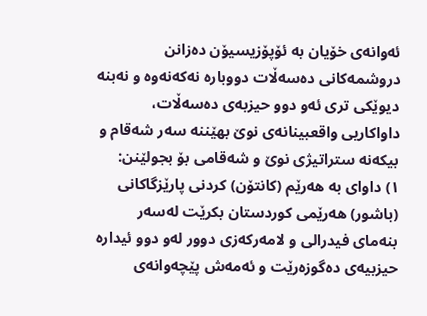ئەوانەی خۆیان بە ئۆپۆزیسیۆن دەزانن دروشمەکانی دەسەڵات دووبارە نەکەنەوە و نەبنە دیوێکی تری ئەو دوو حیزبەی دەسەڵات، داواکاریی واقعبینانەی نوێ بھێننە سەر شەقام و بیکەنە ستراتیژی نوێ و شەقامی بۆ بجولێنن:
١) داوای بە ھەرێم (کانتۆن) کردنی پارێزگاکانی (باشور) ھەرێمی کوردستان بکرێت لەسەر بنەمای فیدرالی و لامەرکەزی دوور لەو دوو ئیدارە حیزبیەی دەگوزەرێت و ئەمەش پێچەوانەی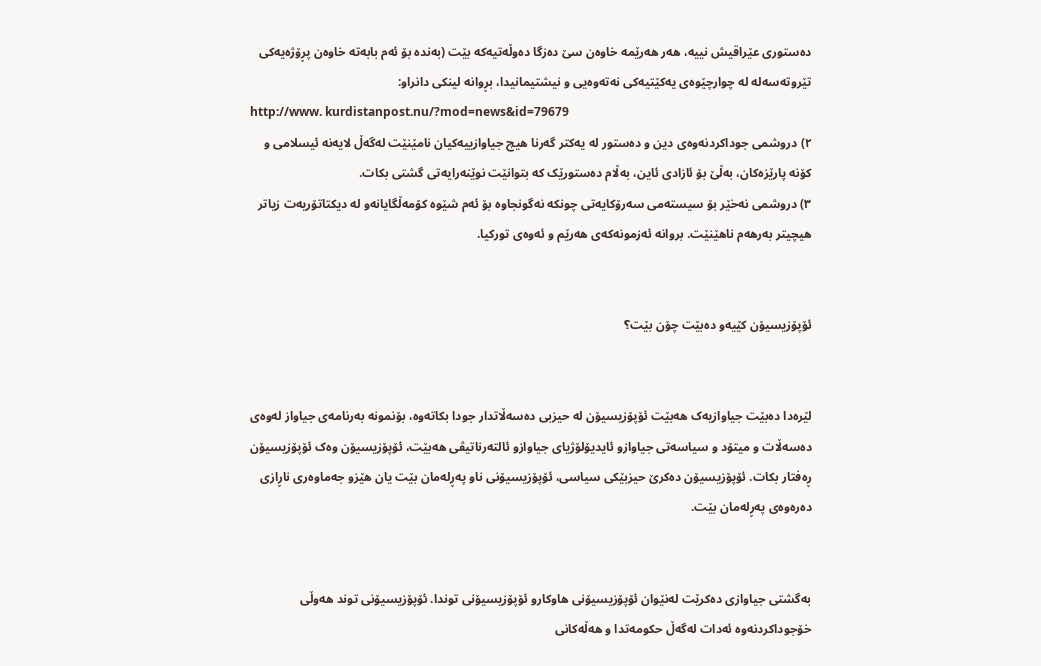دەستوری عێراقیش نییە، ھەر ھەرێمە خاوەن سێ دەزگا دەوڵەتیەکە بێت (بەندە بۆ ئەم بابەتە خاوەن پڕۆژەیەکی تێروتەسەلە لە چوارچێوەی یەکێتیەکی نەتەوەیی و نیشتیمانیدا، بڕوانە لینکی دانراو:
http://www. kurdistanpost.nu/?mod=news&id=79679
٢) دروشمی جوداکردنەوەی دین و دەستور لە یەکتر گەرنا ھیچ جیاوازییەکیان نامێنێت لەگەڵ لایەنە ئیسلامی و کۆنە پارێزەکان، بەڵێ بۆ ئازادی ئاین، بەڵام دەستورێک کە بتوانێت نوێنەرایەتی گشتی بکات.
٣) دروشمی نەخێر بۆ سیستەمی سەرۆکایەتی چونکە نەگونجاوە بۆ ئەم شێوە کۆمەڵگایانەو لە دیکتاتۆریەت زیاتر ھیچیتر بەرھەم ناھێنێت. بروانە ئەزمونەکەی ھەرێم و ئەوەی تورکیا.


ئۆپۆزیسیۆن کێیەو دەبێت چۆن بێت؟


لێرەدا دەبێت جیاوازیەک ھەبێت ئۆپۆزیسیۆن لە حیزبی دەسەڵاتدار جودا بکاتەوە، بۆنمونە بەرنامەی جیاواز لەوەی دەسەڵات و میتۆد و سیاسەتی جیاوازو ئایدیۆلۆژیای جیاوازو ئالتەرناتیڤی ھەبێت، ئۆپۆزیسیۆن وەک ئۆپۆزیسیۆن ڕەفتار بکات. ئۆپۆزیسیۆن دەکرێ حیزبێکی سیاسی، ئۆپۆزیسیۆنی ناو پەڕلەمان بێت یان ھێزو جەماوەری ناڕازی دەرەوەی پەڕلەمان بێت.


بەگشتی جیاوازی دەکرێت لەنێوان ئۆپۆزیسیۆنی ھاوکارو ئۆپۆزیسیۆنی توندا. ئۆپۆزیسیۆنی توند ھەوڵی خۆجوداکردنەوە ئەدات لەگەڵ حکومەتدا و ھەڵەکانی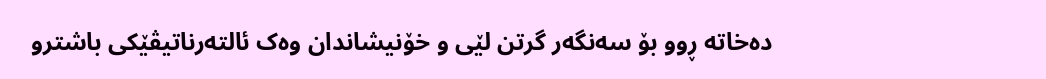دەخاتە ڕوو بۆ سەنگەر گرتن لێی و خۆنیشاندان وەک ئالتەرناتیڤێکی باشترو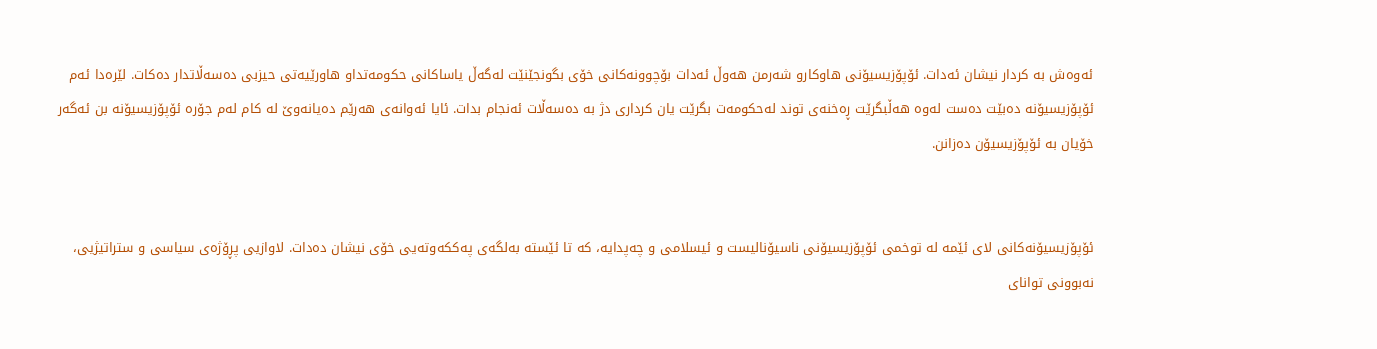ئەوەش بە کردار نیشان ئەدات. ئۆپۆزیسیۆنی ھاوکارو شەرمن ھەوڵ ئەدات بۆچوونەکانی خۆی بگونجێنێت لەگەڵ یاساکانی حکومەتداو ھاورێیەتی حیزبی دەسەڵاتدار دەکات. لێرەدا ئەم ئۆپۆزیسیۆنە دەبێت دەست لەوە ھەڵبگرێت ڕەخنەی توند لەحکومەت بگرێت یان کرداری دژ بە دەسەڵات ئەنجام بدات. ئایا ئەوانەی ھەرێم دەیانەوێ لە کام لەم جۆرە ئۆپۆزیسیۆنە بن ئەگەر خۆیان بە ئۆپۆزیسیۆن دەزانن.


ئۆپۆزیسیۆنەکانی لای ئێمە لە توخمی ئۆپۆزیسیۆنی ناسیۆنالیست و ئیسلامی و چەپدایە، کە تا ئێستە بەلگەی پەککەوتەیی خۆی نیشان دەدات. لاوازیی پڕۆژەی سیاسی و ستراتیژیی، نەبوونی توانای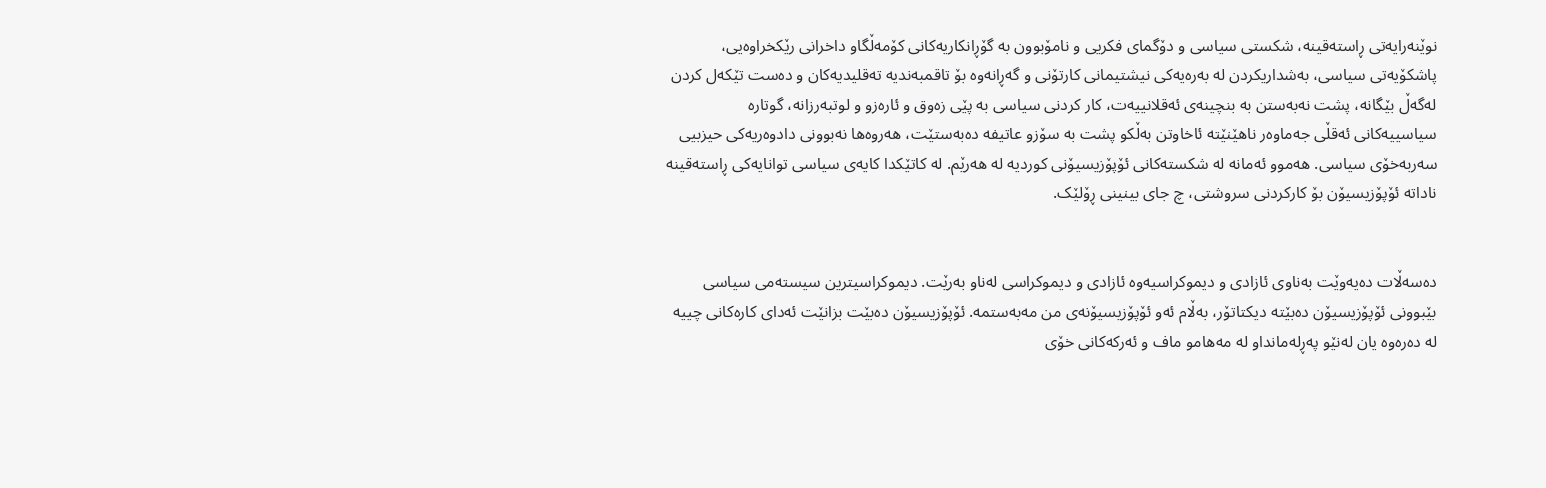نوێنەرایەتی ڕاستەقینە، شکستی سیاسی و دۆگمای فکریی و نامۆبوون بە گۆڕانکاریەکانی کۆمەڵگاو داخرانی رێکخراوەیی، پاشکۆیەتی سیاسی، بەشداریکردن لە بەرەیەکی نیشتیمانی کارتۆنی و گەڕانەوە بۆ تاقمبەندیە تەقلیدیەکان و دەست تێکەل کردن لەگەڵ بێگانە، پشت نەبەستن بە بنچینەی ئەقلانییەت، کار کردنی سیاسی بە پێی زەوق و ئارەزو و لوتبەرزانە، گوتارە سیاسییەکانی ئەقڵی جەماوەر ناھێنێتە ئاخاوتن بەڵکو پشت بە سۆزو عاتیفە دەبەستێت، ھەروەھا نەبوونی دادوەریەکی حیزبیی سەربەخۆی سیاسی. ھەموو ئەمانە لە شکستەکانی ئۆپۆزیسیۆنی کوردیە لە ھەرێم. لە کاتێکدا کایەی سیاسی توانایەکی ڕاستەقینە ناداتە ئۆپۆزیسیۆن بۆ کارکردنی سروشتی، چ جای بینینی ڕۆلێک.


دەسەڵات دەیەوێت بەناوی ئازادی و دیموکراسیەوە ئازادی و دیموکراسی لەناو بەرێت. دیموکراسیترین سیستەمی سیاسی بێبوونی ئۆپۆزیسیۆن دەبێتە دیکتاتۆر، بەڵام ئەو ئۆپۆزیسیۆنەی من مەبەستمە. ئۆپۆزیسیۆن دەبێت بزانێت ئەدای کارەکانی چییە لە دەرەوە یان لەنێو پەڕلەمانداو لە مەھامو ماف و ئەرکەکانی خۆی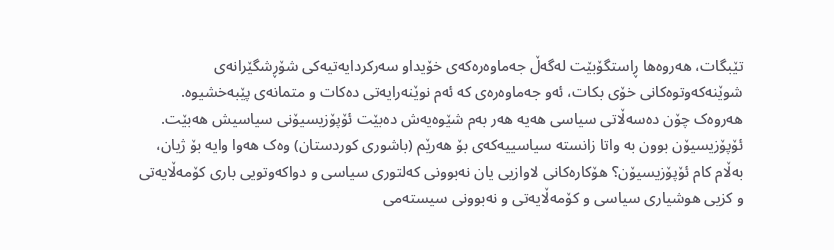تێبگات، ھەروەھا ڕاستگۆبێت لەگەڵ جەماوەرەکەی خۆیداو سەرکردایەتیەکی شۆڕشگێرانەی شوێنەکەوتوەکانی خۆی بکات، ئەو جەماوەرەی کە ئەم نوێنەرایەتی دەکات و متمانەی پێبەخشیوە. ھەروەک چۆن دەسەڵاتی سیاسی ھەیە ھەر بەم شێوەیەش دەبێت ئۆپۆزیسیۆنی سیاسیش ھەبێت. ئۆپۆزیسیۆن بوون بە واتا زانستە سیاسییەکەی بۆ ھەرێم (باشوری کوردستان) وەک ھەوا وایە بۆ ژیان، بەڵام کام ئۆپۆزیسیۆن؟ ھۆکارەکانی لاوازیی یان نەبوونی کەلتوری سیاسی و دواکەوتویی باری کۆمەڵایەتی و کزیی ھوشیاری سیاسی و کۆمەڵایەتی و نەبوونی سیستەمی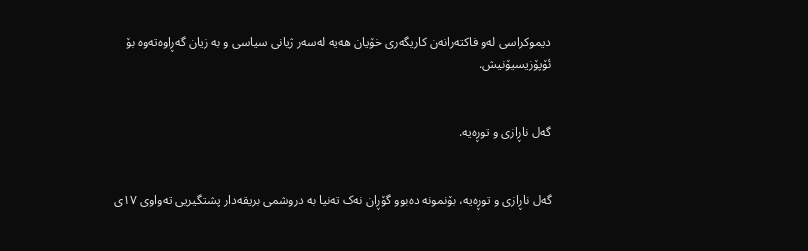دیموکراسی لەو فاکتەرانەن کاریگەری خۆیان ھەیە لەسەر ژیانی سیاسی و بە زیان گەڕاوەتەوە بۆ ئۆپۆزیسیۆنیش.


گەل ناڕازی و توڕەیە.


گەل ناڕازی و توڕەیە، بۆنمونە دەبوو گۆڕان نەک تەنیا بە دروشمی بریقەدار پشتگیریی تەواوی ١٧ی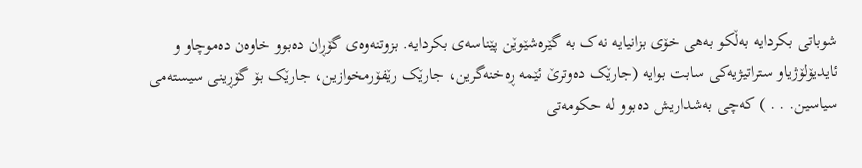شوباتی بکردایە بەڵکو بەھی خۆی بزانیایە نەک بە گێرەشێوێن پێناسەی بکردایە. بزوتنەوەی گۆڕان دەبوو خاوەن دەموچاو و ئایدیۆلۆژیاو ستراتیژیەکی سابت بوایە (جارێک دەوترێ ئێمە ڕەخنەگرین، جارێک رێفۆرمخوازین، جارێک بۆ گۆڕینی سیستەمی سیاسین. . . ) کەچی بەشداریش دەبوو لە حکومەتی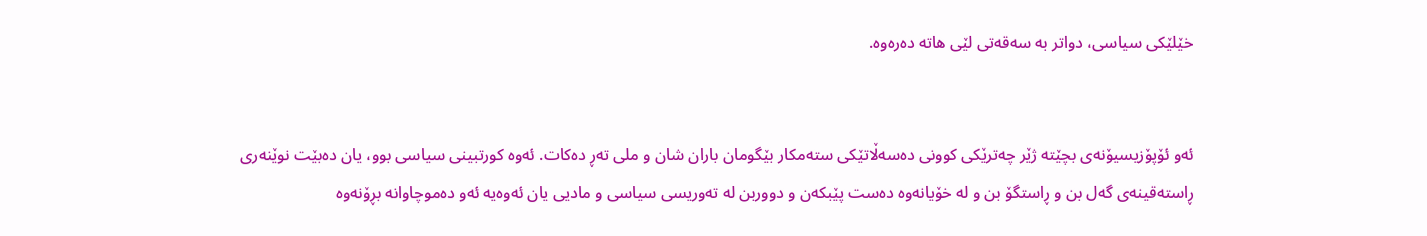خێلێکی سیاسی، دواتر بە سەقەتی لێی ھاتە دەرەوە.


ئەو ئۆپۆزیسیۆنەی بچێتە ژێر چەترێکی کوونی دەسەڵاتێکی ستەمکار بێگومان باران شان و ملی تەڕ دەکات. ئەوە کورتبینی سیاسی بوو، یان دەبێت نوێنەری ڕاستەقینەی گەل بن و ڕاستگۆ بن و لە خۆیانەوە دەست پێبکەن و دووربن لە تەوریسی سیاسی و مادیی یان ئەوەیە ئەو دەموچاوانە بڕۆنەوە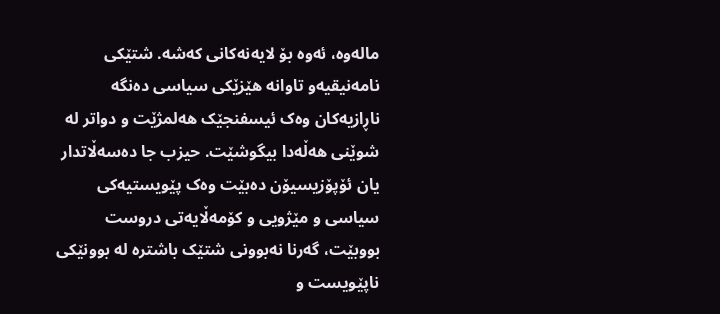مالەوە، ئەوە بۆ لایەنەکانی کەشە. شتێکی نامەنیقیەو تاوانە ھێزێکی سیاسی دەنگە ناڕازیەکان وەک ئیسفنجێک ھەلمژێت و دواتر لە شوێنی ھەڵەدا بیگوشێت. حیزب جا دەسەڵاتدار یان ئۆپۆزیسیۆن دەبێت وەک پێویستیەکی سیاسی و مێژویی و کۆمەڵایەتی دروست بووبێت، گەرنا نەبوونی شتێک باشترە لە بوونێکی ناپێویست و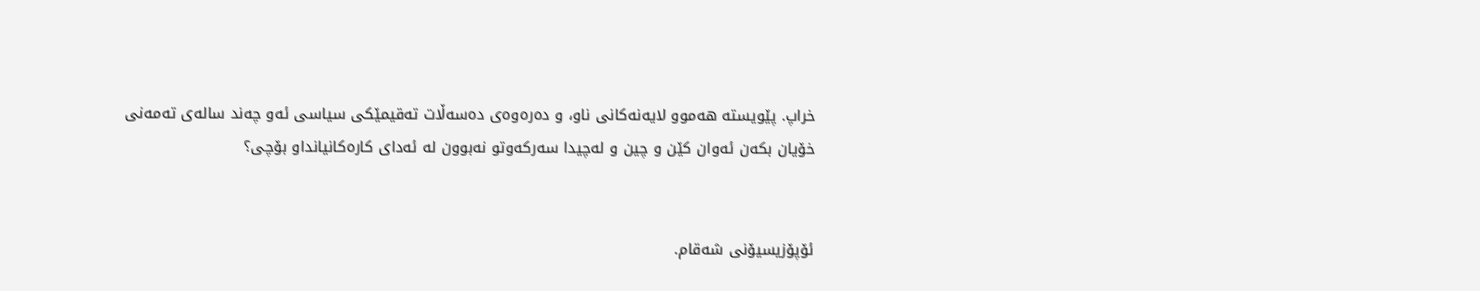خراپ. پێویستە ھەموو لایەنەکانی ناو، و دەرەوەی دەسەڵات تەقیمێکی سیاسی ئەو چەند سالەی تەمەنی خۆیان بکەن ئەوان کێن و چین و لەچیدا سەرکەوتو نەبوون لە ئەدای کارەکانیانداو بۆچی؟


ئۆپۆزیسیۆنی شەقام.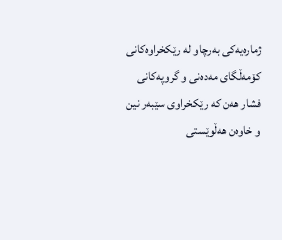ژمارەیەکی بەرچاو لە رێکخراوەکانی کۆمەڵگای مەدەنی و گروپەکانی فشار ھەن کە رێکخراوی سێبەر نین و خاوەن ھەڵوێستی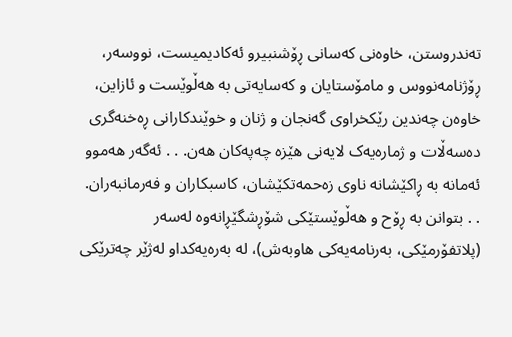تەندروستن، خاوەنی کەسانی ڕۆشنبیرو ئەکادیمیست، نووسەر، ڕۆژنامەنووس و مامۆستایان و کەسایەتی بە ھەڵوێست و ئازاین، خاوەن چەندین رێکخراوی گەنجان و ژنان و خوێندکارانی ڕەخنەگری دەسەڵات و ژمارەیەک لایەنی ھێزە چەپەکان ھەن. . . ئەگەر ھەموو ئەمانە بە ڕاکێشانە ناوی زەحمەتکێشان، کاسبکاران و فەرمانبەران. . . بتوانن بە ڕۆح و ھەڵوێستێکی شۆڕشگێڕانەوە لەسەر (پلاتفۆرمێکی، بەرنامەیەکی ھاوبەش)، لە بەرەیەکداو لەژێر چەترێکی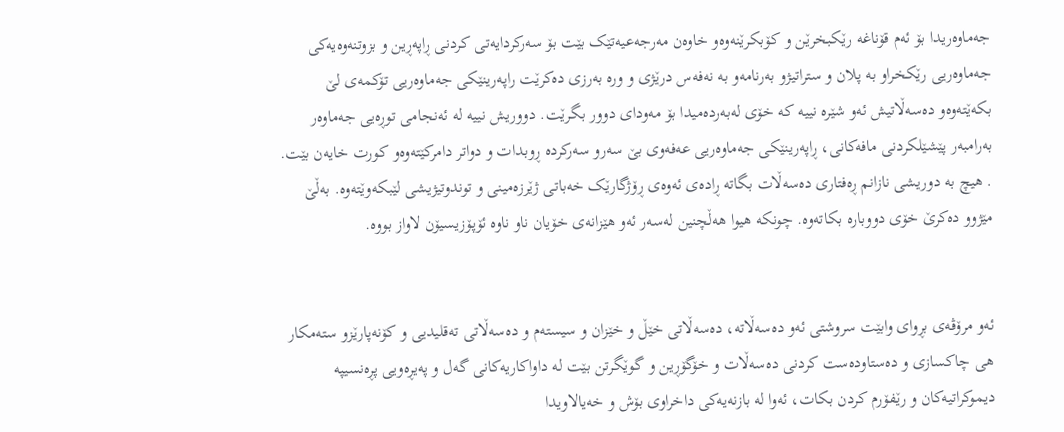جەماوەریدا بۆ ئەم قۆناغە رێکبخرێن و کۆبکرێنەوەو خاوەن مەرجەعیەتێک بێت بۆ سەرکردایەتی کردنی ڕاپەڕین و بزوتنەوەیەکی جەماوەریی رێکخراو بە پلان و ستراتیژو بەرنامەو بە نەفەس درێژی و ورە بەرزی دەکرێت راپەرینێکی جەماوەریی تۆکمەی لێ بکەێتەوەو دەسەڵاتیش ئەو شێرە نییە کە خۆی لەبەردەمیدا بۆ مەودای دوور بگرێت. دووریش نییە لە ئەنجامی توڕەیی جەماوەر بەرامبەر پێشێلکردنی مافەکانی، ڕاپەرینێکی جەماوەریی عەفەوی بێ سەرو سەرکردە ڕوبدات و دواتر دامرکێتەوەو کورت خایەن بێت. . ھیچ بە دوریشی نازانم ڕەفتاری دەسەڵات بگاتە ڕادەی ئەوەی ڕۆژگارێک خەباتی ژێرزەمینی و توندوتیژیشی لێبکەوێتەوە. بەڵێ مێژوو دەکرێ خۆی دووبارە بکاتەوە. چونکە ھیوا ھەڵچنین لەسەر ئەو ھێزانەی خۆیان ناو ناوە ئۆپۆزیسیۆن لاواز بووە.


ئەو مرۆڤەی بڕوای وابێت سروشتی ئەو دەسەڵاتە، دەسەڵاتی خێڵ و خێزان و سیستەم و دەسەڵاتی تەقلیدیی و کۆنەپارێزو ستەمکار ھی چاکسازی و دەستاودەست کردنی دەسەڵات و خۆگۆڕین و گوێگرتن بێت لە داواکاریەکانی گەل و پەیڕەویی پڕەنسیپە دیموکراتیەکان و رێفۆرم کردن بکات، ئەوا لە بازنەیەکی داخراوی بۆش و خەیالاویدا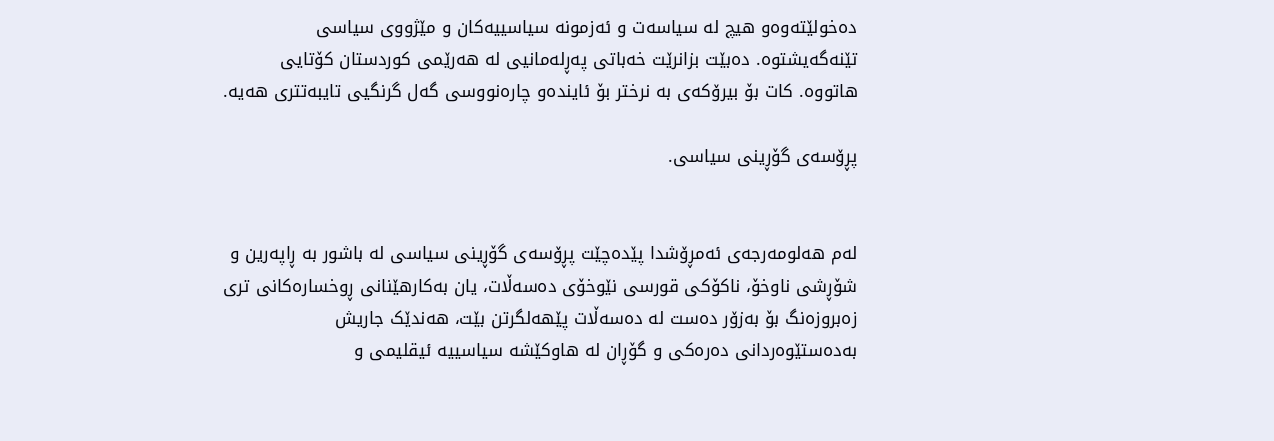دەخولێتەوەو ھیچ لە سیاسەت و ئەزمونە سیاسییەکان و مێژووی سیاسی تێنەگەیشتوە. دەبێت بزانرێت خەباتی پەڕلەمانیی لە ھەرێمی کوردستان کۆتایی ھاتووە. کات بۆ بیرۆکەی بە نرختر بۆ ئایندەو چارەنووسی گەل گرنگیی تایبەتتری ھەیە.

پڕۆسەی گۆڕینی سیاسی.


لەم ھەلومەرجەی ئەمڕۆشدا پێدەچێت پڕۆسەی گۆڕینی سیاسی لە باشور بە ڕاپەرین و شۆڕشی ناوخۆ، ناکۆکی قورسی نێوخۆی دەسەڵات، یان بەکارھێنانی ڕوخسارەکانی تری زەبروزەنگ بۆ بەزۆر دەست لە دەسەڵات پێھەلگرتن بێت، ھەندێک جاریش بەدەستێوەردانی دەرەکی و گۆڕان لە ھاوکێشە سیاسییە ئیقلیمی و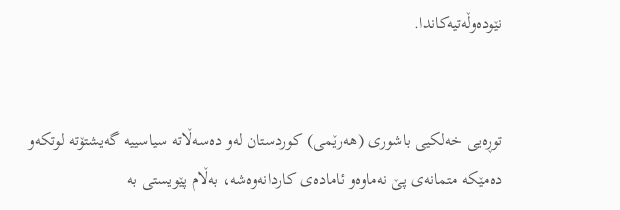نێودەوڵەتیەکاندا.


توڕەیی خەلکیی باشوری (ھەرێمی) کوردستان لەو دەسەڵاتە سیاسییە گەیشتۆتە لوتکەو دەمێکە متمانەی پێ نەماوەو ئامادەی کاردانەوەشە، بەڵام پێویستی بە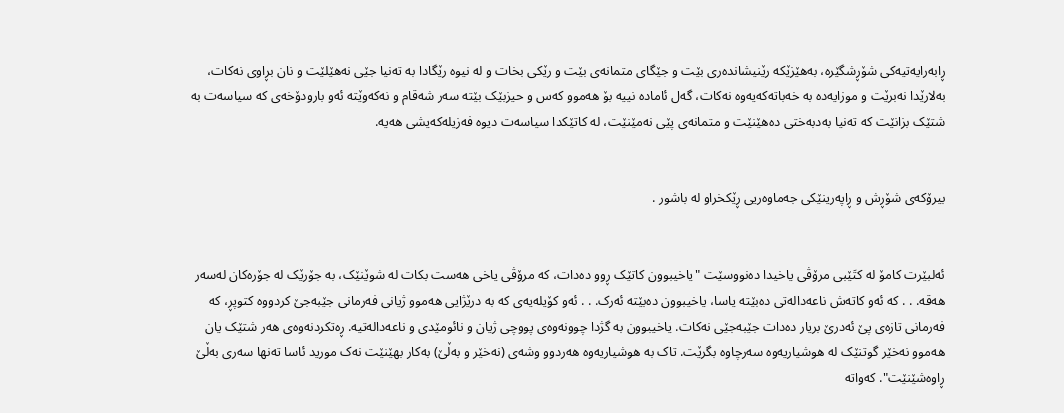ڕابەرایەتیەکی شۆڕشگێرە، بەھێزێکە رێنیشاندەری بێت و جێگای متمانەی بێت و رێکی بخات و لە نیوە رێگادا بە تەنیا جێی نەھێلێت و نان بڕاوی نەکات، بەلارێدا نەبرێت و موزایەدە بە خەباتەکەیەوە نەکات، گەل ئامادە نییە بۆ ھەموو کەس و حیزبێک بێتە سەر شەقام و نەکەوێتە ئەو بارودۆخەی کە سیاسەت بە شتێک بزانێت کە تەنیا بەدبەختی دەھێنێت و متمانەی پێی نەمێنێت، لە کاتێکدا سیاسەت دیوە فەزیلەکەیشی ھەیە.


بیرۆکەی شۆڕش و ڕاپەرینێکی جەماوەریی ڕێکخراو لە باشور .


ئەلبێرت کامۆ لە کتَێبی مرۆڤی یاخیدا دەنووسێت "یاخیبوون کاتێک ڕوو دەدات، کە مرۆڤی یاخی ھەست بکات لە شوێنێک، بە جۆرێک لە جۆرەکان لەسەر ھەقە. . . کە ئەو کاتەش ناعەدالەتی دەبێتە یاسا، یاخیبوون دەبێتە ئەرک. . . ئەو کۆیلەیەی کە بە درێژایی ھەموو ژیانی فەرمانی جێبەجێ کردووە کتوپڕ، کە فەرمانی تازەی پێ ئەدرێ بریار دەدات جێبەجێی نەکات. یاخیبوون بە گژدا چوونەوەی پووچی ژیان و نائومێدی و ناعەدالەتیە. ڕەتکردنەوەی ھەر شتێک یان ھەموو نەخێر گوتنێک لە ھوشیاریەوە سەرچاوە بگرێت. تاک بە ھوشیاریەوە ھەردوو وشەی (نەخێر و بەڵێ) بەکار بھێنێت نەک مورید ئاسا تەنھا سەری بەڵێ ڕاوەشێنێت". کەواتە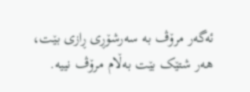ئەگەر مرۆڤ بە سەرشۆڕی ڕازی بێت، ھەر شتێک بێت بەڵام مرۆڤ نییە.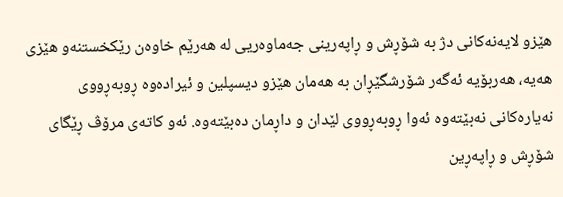ھێزو لایەنەکانی دژ بە شۆڕش و ڕاپەرینی جەماوەریی لە ھەرێم خاوەن رێکخستنەو ھێزی ھەیە، ھەربۆیە ئەگەر شۆرشگێڕان بە ھەمان ھێزو دیسپلین و ئیرادەوە ڕوبەڕووی نەیارەکانی نەبێتەوە ئەوا ڕوبەڕووی لێدان و داڕمان دەبێتەوە. ئەو کاتەی مرۆڤ ڕێگای شۆڕش و ڕاپەڕین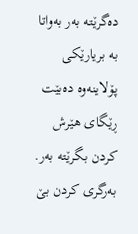دەگرێتە بەر بەواتا بە بریارێکی پۆلاینەوە دەبێت ڕێگای ھێرش کردن بگرێتە بەر. بەرگری کردن بێ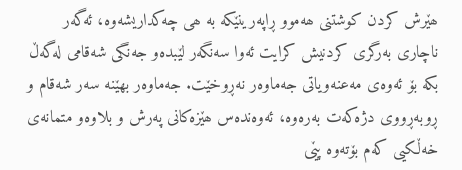ھێرش کردن کوشتنی ھەموو ڕاپەرینێکە بە ھی چەکداریشەوە، ئەگەر ناچاری بەرگری کردنیش کرایت ئەوا سەنگەر لێبدەو جەنگی شەقامی لەگەڵ بکە بۆ ئەوەی مەعنەویاتی جەماوەر نەڕوخێت. جەماوەر بھێنە سەر شەقام و ڕوبەڕووی دژەکەت بەرەوە، ئەوەندەس ھێزەکانی پەرش و بلاوەو متمانەی خەڵکیی کەم بۆتەوە پێی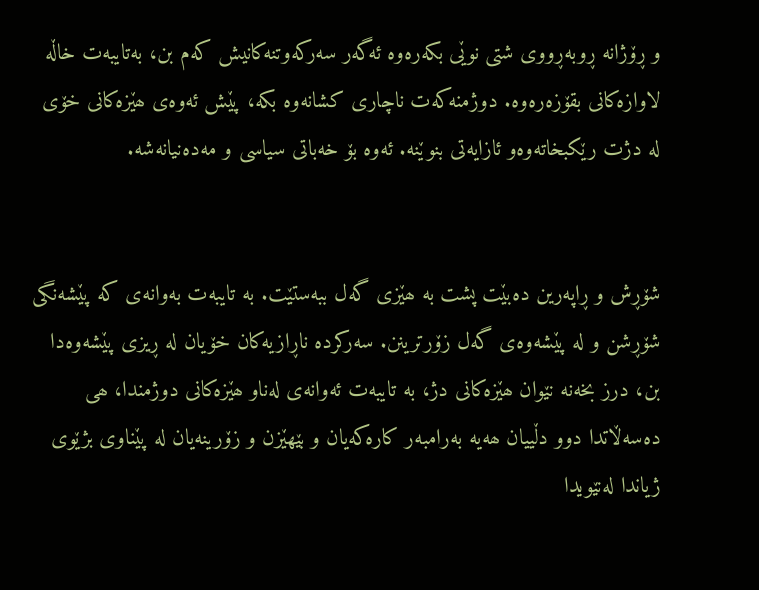و ڕۆژانە ڕوبەڕووی شتی نوێی بکەرەوە ئەگەر سەرکەوتنەکانیش کەم بن، بەتایبەت خاڵە لاوازەکانی بقۆزەرەوە. دوژمنەکەت ناچاری کشانەوە بکە، پێش ئەوەی ھێزەکانی خۆی لە دژت رێکبخاتەوەو ئازایەتی بنوێنە. ئەوە بۆ خەباتی سیاسی و مەدەنیانەشە.


شۆڕش و ڕاپەرین دەبێت پشت بە ھێزی گەل ببەستێت. بە تایبەت بەوانەی کە پێشەنگی شۆڕشن و لە پێشەوەی گەل زۆرترینن. سەرکردە ناڕازیەکان خۆیان لە ڕیزی پێشەوەدا بن، درز بخەنە نێوان ھێزەکانی دژ، بە تایبەت ئەوانەی لەناو ھێزەکانی دوژمندا، ھی دەسەڵاتدا دوو دڵییان ھەیە بەرامبەر کارەکەیان و بێھێزن و زۆرینەیان لە پێناوی بژێوی ژیاندا لەنێویدا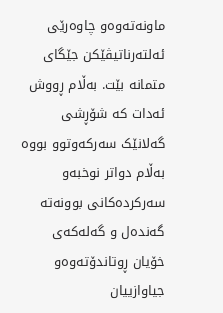ماونەتەوەو چاوەرێی ئەلتەرناتیڤێکن جێگای متمانە بێت. بەڵام ڕووش ئەدات کە شۆڕشی گەلانێک سەرکەوتوو بووە بەڵام دواتر نوخبەو سەرکردەکانی بوونەتە گەندەل و گەلەکەی خۆیان ڕوتاندۆتەوەو جیاوازییان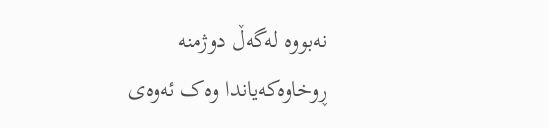نەبووە لەگەڵ دوژمنە ڕوخاوەکەیاندا وەک ئەوەی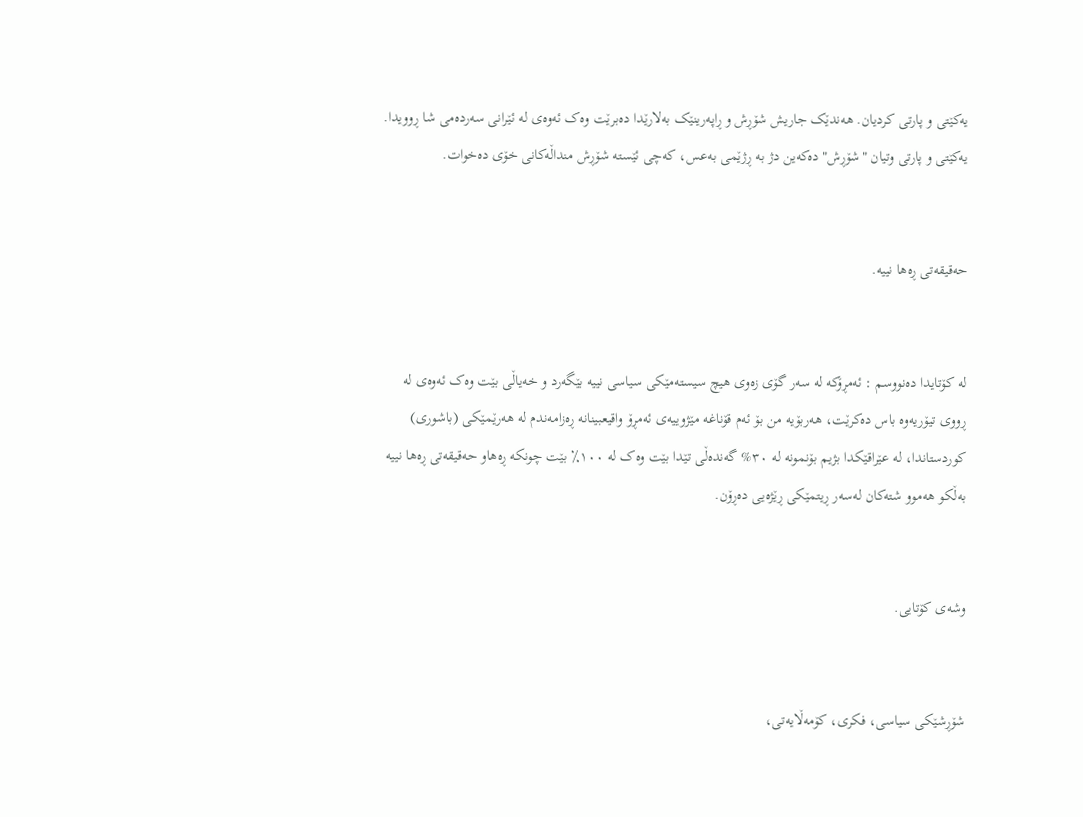یەکێتی و پارتی کردیان. ھەندێک جاریش شۆڕش و ڕاپەرینێک بەلارێدا دەبرێت وەک ئەوەی لە ئێرانی سەردەمی شا ڕوویدا. یەکێتی و پارتی وتیان "شۆڕش" دەکەین دژ بە ڕژێمی بەعس، کەچی ئێستە شۆڕش منداڵەکانی خۆی دەخوات.


حەقیقەتی ڕەھا نییە.


لە کۆتایدا دەنووسم : ئەمڕۆکە لە سەر گۆی زەوی ھیچ سیستەمێکی سیاسی نییە بێگەرد و خەیاڵی بێت وەک ئەوەی لە ڕووی تیۆریەوە باس دەکرێت، ھەربۆیە من بۆ ئەم قۆناغە مێژوییەی ئەمڕۆ واقیعبینانە ڕەزامەندم لە ھەرێمێکی (باشوری) کوردستاندا، لە عێراقێکدا بژیم بۆنمونە لە ٣٠% گەندەڵی تێدا بێت وەک لە ١٠٠٪ بێت چونکە ڕەھاو حەقیقەتی ڕەھا نییە بەڵکو ھەموو شتەکان لەسەر ڕیتمێکی ڕێژەیی دەڕۆن.


وشەی کۆتایی.


شۆڕشێکی سیاسی، فکری، کۆمەڵایەتی،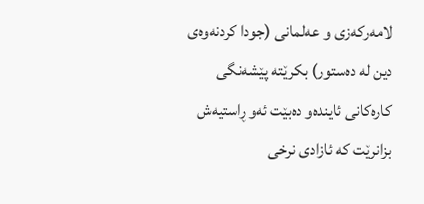لامەرکەزی و عەلمانی (جودا کردنەوەی دین لە دەستور) بکرێتە پێشەنگی کارەکانی ئایندەو دەبێت ئەو ڕاستیەش بزانرێت کە ئازادی نرخی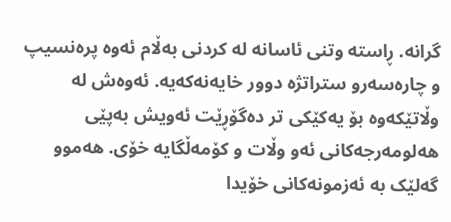گرانە. ڕاستە وتنی ئاسانە لە کردنی بەڵام ئەوە پرەنسیپ و چارەسەرو ستراتژە دوور خایەنەکەیە. ئەوەش لە وڵاتێکەوە بۆ یەکێکی تر دەگۆڕێت ئەویش بەپێی ھەلومەرجەکانی ئەو وڵات و کۆمەڵگایە خۆی. ھەموو گەلێک بە ئەزمونەکانی خۆیدا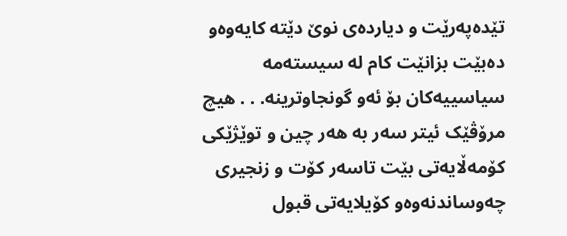تێدەپەرێت و دیاردەی نوێ دێتە کایەوەو دەبێت بزانێت کام لە سیستەمە سیاسییەکان بۆ ئەو گونجاوترینە. . . ھیچ مرۆڤێک ئیتر سەر بە ھەر چین و توێژێکی کۆمەڵایەتی بێت تاسەر کۆت و زنجیری چەوساندنەوەو کۆیلایەتی قبول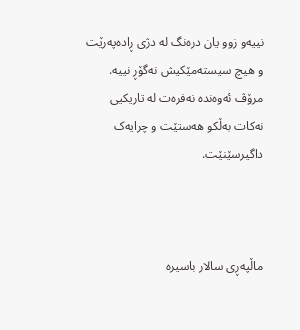نییەو زوو یان درەنگ لە دژی ڕادەپەرێت و ھیچ سیستەمێکیش نەگۆڕ نییە. مرۆڤ ئەوەندە نەفرەت لە تاریکیی نەکات بەڵکو ھەستێت و چرایەک داگیرسێنێت.



ماڵپه‌ڕی سالار باسیرە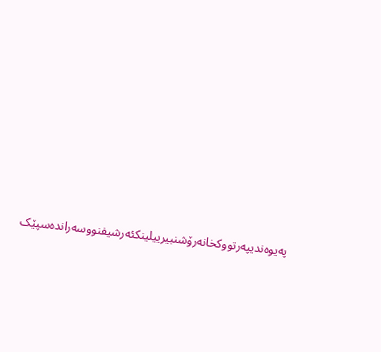په‌یوه‌ندیپه‌رتووکخانه‌رۆشنبیرییلینکئه‌رشیفنووسه‌رانده‌سپێک